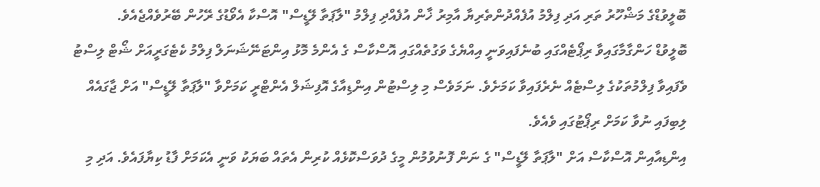ބޮލީވުޑްގެ މަޝްހޫރު ތަރި އަދި ފިލްމު އުފެއްދުންތެރިޔާ އާމިރު ޚާން އުފެއްދި ފިލްމު "ލާޕަތާ ލޭޑީސް" އޮސްކާ އެވޯޑުގެ ރޭހުން ބޭރުވެއްޖެއެވެ.
ބޮލީވުޑް ހަންގާމާގައިވާ ރިޕޯޓެއްގައި ބުނެފައިވަނީ އިއްޔެގެ ވަގުތެއްގައި އޮސްކާސް ގެ އެންމެ މޮޅު އިންޓަނޭޝަނަލް ފިލްމު ކެޓެގަރީއަށް ޝޯޓް ލިސްޓު ވެފައިވާ ފިލްމުތަކުގެ ލިސްޓެއް ނެރެފައިވާ ކަމަށެވެ. ނަމަވެސް މި ލިސްޓުން އިންޑިއާގެ އޮފިޝަލް އެންޓްރީ ކަމަށްވާ "ލާޕަތާ ލޭޑީސް" އަށް ޖާގައެއް ލިބިފައި ނުވާ ކަމަށް ރިޕޯޓުގައި ވެއެވެ.
އިންޑިއާއިން އޮސްކާސް އަށް "ލާޕަތާ ލޭޑީސް" ގެ ނަން ފޮނުވުމުން މީގެ ދުވަސްކޮޅެއް ކުރިން އެތައް ބަޔަކު ވަނީ އެކަމަށް ފާޑު ކިޔާފައެވެ. އަދި މި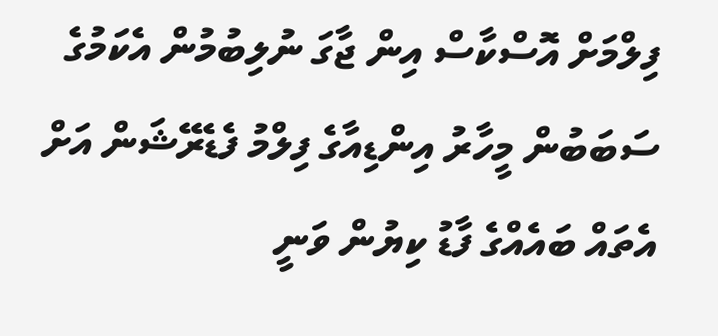ފިލްމަށް އޮސްކާސް އިން ޖާގަ ނުލިބުމުން އެކަމުގެ ސަބަބުން މީހާރު އިންޑިއާގެ ފިލްމު ފެޑެރޭޝަން އަށް އެތައް ބައެއްގެ ފާޑު ކިޔުން ވަނީ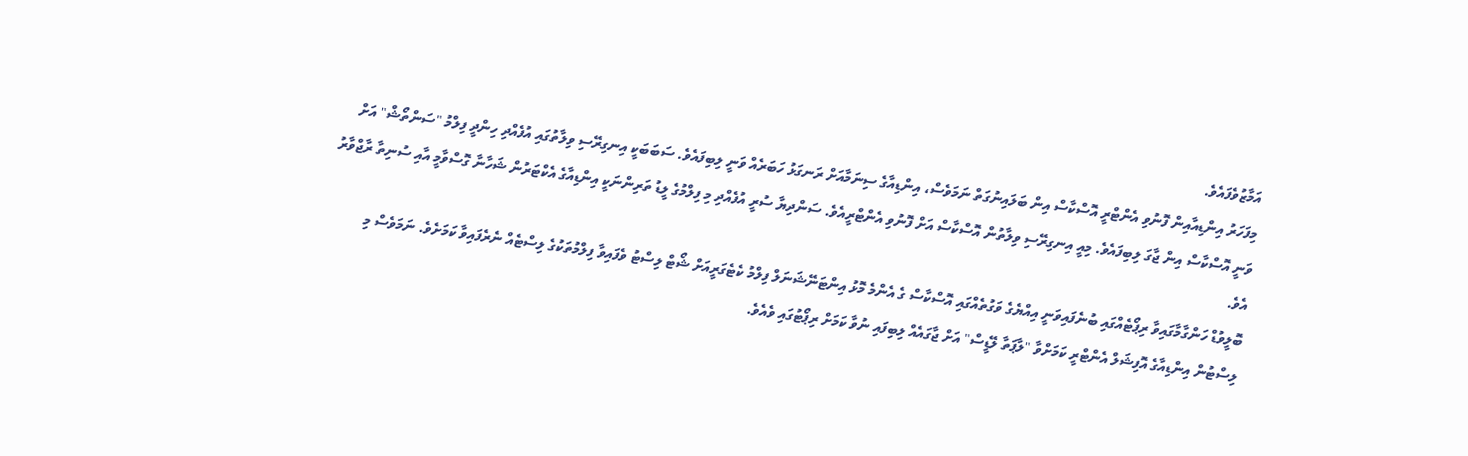އަމާޒުވެފައެވެ.
މިފަހަރު އިންޑިއާއިން ފޮނުވި އެންޓްރީ އޮސްކާސް އިން ބަލައިނުގަތް ނަމަވެސް، އިންޑިއާގެ ސިނަމާއަށް ރަނގަޅު ހަބަރެއް ވަނީ ލިބިފައެވެ. ސަބަބަކީ އިނގިރޭސި ވިލާތުގައި އުފެއްދި ހިންދީ ފިލްމު "ސަންތޯޝް" އަށް ވަނީ އޮސްކާސް އިން ޖާގަ ލިބިފައެވެ. މިއީ އިނގިރޭސި ވިލާތުން އޮސްކާސް އަށް ފޮނުވި އެންޓްރީއެވެ. ސަންދިޔާ ސުރީ އުފެއްދި މި ފިލްމުގެ ލީޑު ތަރިންނަކީ އިންޑިއާގެ އެކްޓަރުން ޝަހާނާ ގޮސްވާމީ އާއި ސުނިތާ ރާޖްވާރު އެވެ.
ބޮލީވުޑް ހަންގާމާގައިވާ ރިޕޯޓެއްގައި ބުނެފައިވަނީ އިއްޔެގެ ވަގުތެއްގައި އޮސްކާސް ގެ އެންމެ މޮޅު އިންޓަނޭޝަނަލް ފިލްމު ކެޓެގަރީއަށް ޝޯޓް ލިސްޓު ވެފައިވާ ފިލްމުތަކުގެ ލިސްޓެއް ނެރެފައިވާ ކަމަށެވެ. ނަމަވެސް މި ލިސްޓުން އިންޑިއާގެ އޮފިޝަލް އެންޓްރީ ކަމަށްވާ "ލާޕަތާ ލޭޑީސް" އަށް ޖާގައެއް ލިބިފައި ނުވާ ކަމަށް ރިޕޯޓުގައި ވެއެވެ.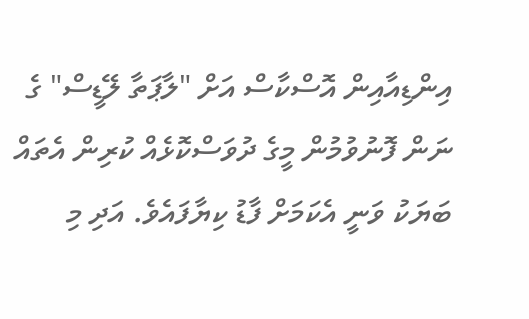އިންޑިއާއިން އޮސްކާސް އަށް "ލާޕަތާ ލޭޑީސް" ގެ ނަން ފޮނުވުމުން މީގެ ދުވަސްކޮޅެއް ކުރިން އެތައް ބަޔަކު ވަނީ އެކަމަށް ފާޑު ކިޔާފައެވެ. އަދި މި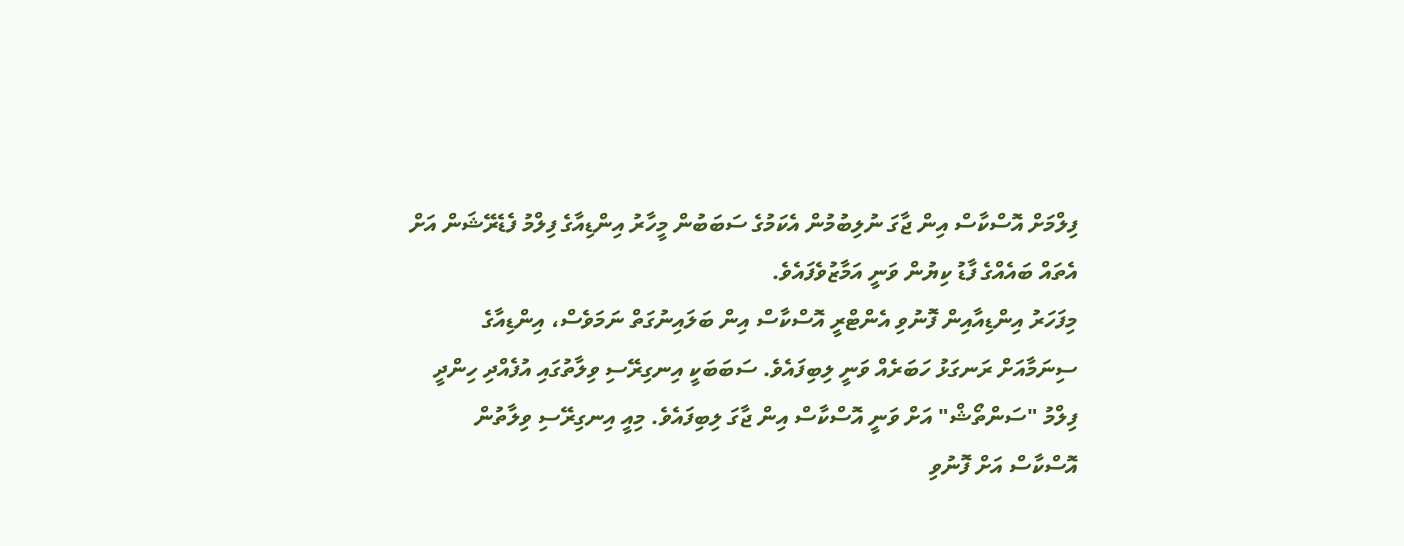ފިލްމަށް އޮސްކާސް އިން ޖާގަ ނުލިބުމުން އެކަމުގެ ސަބަބުން މީހާރު އިންޑިއާގެ ފިލްމު ފެޑެރޭޝަން އަށް އެތައް ބައެއްގެ ފާޑު ކިޔުން ވަނީ އަމާޒުވެފައެވެ.
މިފަހަރު އިންޑިއާއިން ފޮނުވި އެންޓްރީ އޮސްކާސް އިން ބަލައިނުގަތް ނަމަވެސް، އިންޑިއާގެ ސިނަމާއަށް ރަނގަޅު ހަބަރެއް ވަނީ ލިބިފައެވެ. ސަބަބަކީ އިނގިރޭސި ވިލާތުގައި އުފެއްދި ހިންދީ ފިލްމު "ސަންތޯޝް" އަށް ވަނީ އޮސްކާސް އިން ޖާގަ ލިބިފައެވެ. މިއީ އިނގިރޭސި ވިލާތުން އޮސްކާސް އަށް ފޮނުވި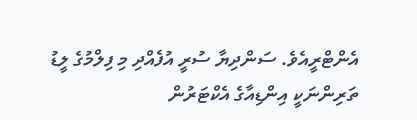އެންޓްރީއެވެ. ސަންދިޔާ ސުރީ އުފެއްދި މި ފިލްމުގެ ލީޑު ތަރިންނަކީ އިންޑިއާގެ އެކްޓަރުން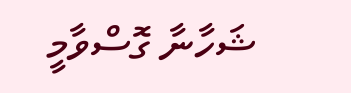ޝަހާނާ ގޮސްވާމީ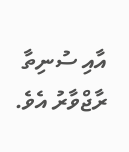އާއި ސުނިތާ ރާޖްވާރު އެވެ.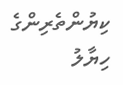ކިޔުންތެރިންގެ ހިޔާލު